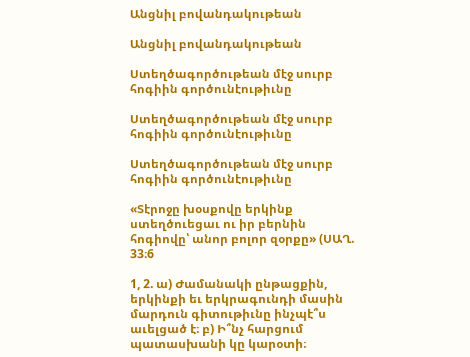Անցնիլ բովանդակութեան

Անցնիլ բովանդակութեան

Ստեղծագործութեան մէջ սուրբ հոգիին գործունէութիւնը

Ստեղծագործութեան մէջ սուրբ հոգիին գործունէութիւնը

Ստեղծագործութեան մէջ սուրբ հոգիին գործունէութիւնը

«Տէրոջը խօսքովը երկինք ստեղծուեցաւ ու իր բերնին հոգիովը՝ անոր բոլոր զօրքը» (ՍԱՂ. 33։6

1, 2. ա) Ժամանակի ընթացքին, երկինքի եւ երկրագունդի մասին մարդուն գիտութիւնը ինչպէ՞ս աւելցած է։ բ) Ի՞նչ հարցում պատասխանի կը կարօտի։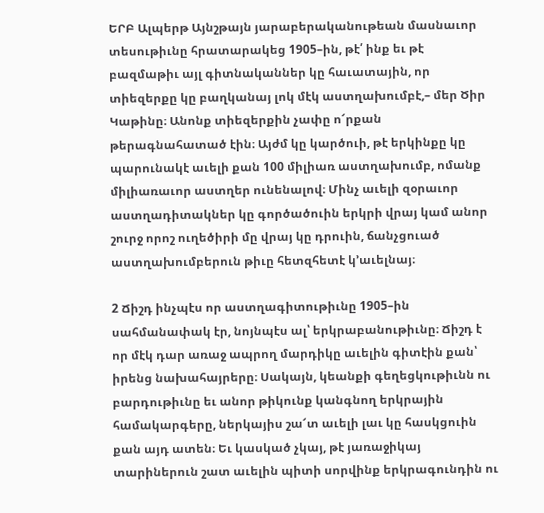ԵՐԲ Ալպերթ Այնշթայն յարաբերականութեան մասնաւոր տեսութիւնը հրատարակեց 1905–ին, թէ՛ ինք եւ թէ բազմաթիւ այլ գիտնականներ կը հաւատային, որ տիեզերքը կը բաղկանայ լոկ մէկ աստղախումբէ,– մեր Ծիր Կաթինը։ Անոնք տիեզերքին չափը ո՜րքան թերագնահատած էին։ Այժմ կը կարծուի, թէ երկինքը կը պարունակէ աւելի քան 100 միլիառ աստղախումբ, ոմանք միլիառաւոր աստղեր ունենալով։ Մինչ աւելի զօրաւոր աստղադիտակներ կը գործածուին երկրի վրայ կամ անոր շուրջ որոշ ուղեծիրի մը վրայ կը դրուին, ճանչցուած աստղախումբերուն թիւը հետզհետէ կ’աւելնայ։

2 Ճիշդ ինչպէս որ աստղագիտութիւնը 1905–ին սահմանափակ էր, նոյնպէս ալ՝ երկրաբանութիւնը։ Ճիշդ է որ մէկ դար առաջ ապրող մարդիկը աւելին գիտէին քան՝ իրենց նախահայրերը։ Սակայն, կեանքի գեղեցկութիւնն ու բարդութիւնը եւ անոր թիկունք կանգնող երկրային համակարգերը, ներկայիս շա՜տ աւելի լաւ կը հասկցուին քան այդ ատեն։ Եւ կասկած չկայ, թէ յառաջիկայ տարիներուն շատ աւելին պիտի սորվինք երկրագունդին ու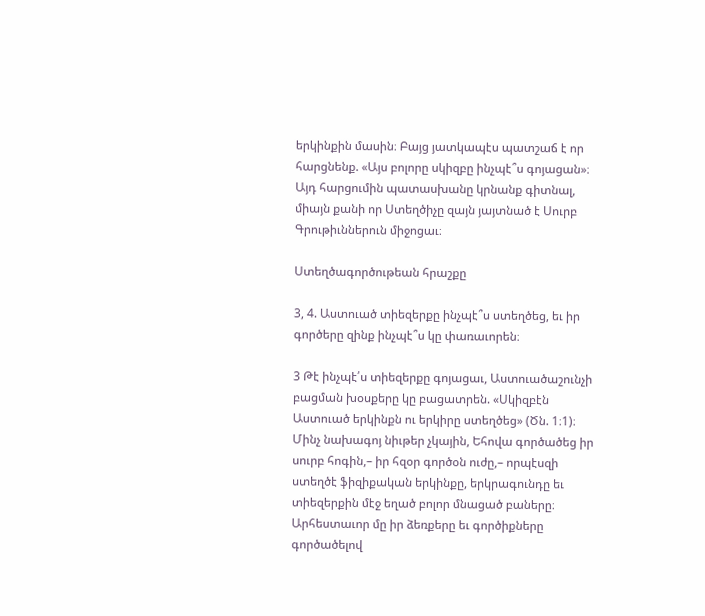երկինքին մասին։ Բայց յատկապէս պատշաճ է որ հարցնենք. «Այս բոլորը սկիզբը ինչպէ՞ս գոյացան»։ Այդ հարցումին պատասխանը կրնանք գիտնալ, միայն քանի որ Ստեղծիչը զայն յայտնած է Սուրբ Գրութիւններուն միջոցաւ։

Ստեղծագործութեան հրաշքը

3, 4. Աստուած տիեզերքը ինչպէ՞ս ստեղծեց, եւ իր գործերը զինք ինչպէ՞ս կը փառաւորեն։

3 Թէ ինչպէ՛ս տիեզերքը գոյացաւ, Աստուածաշունչի բացման խօսքերը կը բացատրեն. «Սկիզբէն Աստուած երկինքն ու երկիրը ստեղծեց» (Ծն. 1։1)։ Մինչ նախագոյ նիւթեր չկային, Եհովա գործածեց իր սուրբ հոգին,– իր հզօր գործօն ուժը,– որպէսզի ստեղծէ ֆիզիքական երկինքը, երկրագունդը եւ տիեզերքին մէջ եղած բոլոր մնացած բաները։ Արհեստաւոր մը իր ձեռքերը եւ գործիքները գործածելով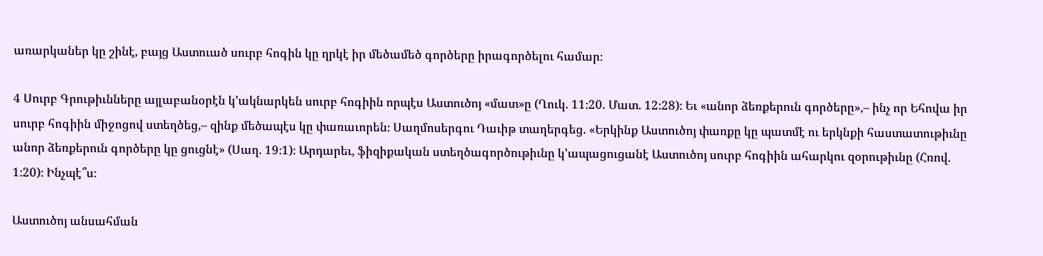առարկաներ կը շինէ, բայց Աստուած սուրբ հոգին կը ղրկէ իր մեծամեծ գործերը իրագործելու համար։

4 Սուրբ Գրութիւնները այլաբանօրէն կ’ակնարկեն սուրբ հոգիին որպէս Աստուծոյ «մատ»ը (Ղուկ. 11։20. Մատ. 12։28)։ Եւ «անոր ձեռքերուն գործերը»,– ինչ որ Եհովա իր սուրբ հոգիին միջոցով ստեղծեց,– զինք մեծապէս կը փառաւորեն։ Սաղմոսերգու Դաւիթ տաղերգեց. «Երկինք Աստուծոյ փառքը կը պատմէ ու երկնքի հաստատութիւնը անոր ձեռքերուն գործերը կը ցուցնէ» (Սաղ. 19։1)։ Արդարեւ, ֆիզիքական ստեղծագործութիւնը կ’ապացուցանէ Աստուծոյ սուրբ հոգիին ահարկու զօրութիւնը (Հռով. 1։20)։ Ինչպէ՞ս։

Աստուծոյ անսահման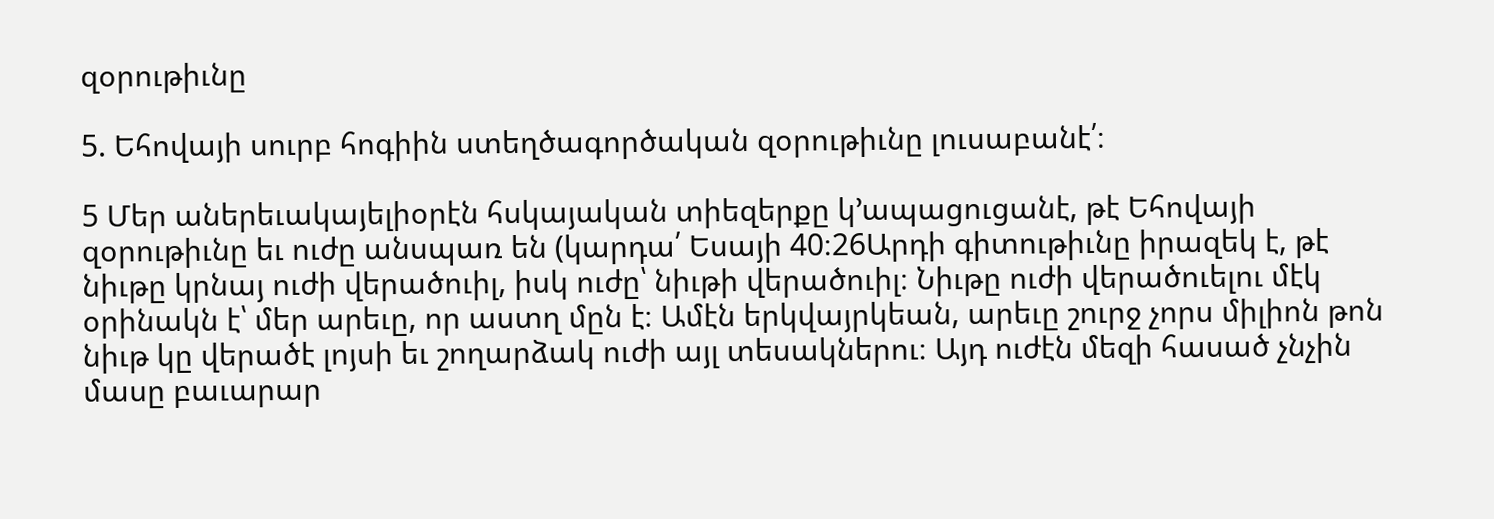զօրութիւնը

5. Եհովայի սուրբ հոգիին ստեղծագործական զօրութիւնը լուսաբանէ՛։

5 Մեր աներեւակայելիօրէն հսկայական տիեզերքը կ’ապացուցանէ, թէ Եհովայի զօրութիւնը եւ ուժը անսպառ են (կարդա՛ Եսայի 40։26Արդի գիտութիւնը իրազեկ է, թէ նիւթը կրնայ ուժի վերածուիլ, իսկ ուժը՝ նիւթի վերածուիլ։ Նիւթը ուժի վերածուելու մէկ օրինակն է՝ մեր արեւը, որ աստղ մըն է։ Ամէն երկվայրկեան, արեւը շուրջ չորս միլիոն թոն նիւթ կը վերածէ լոյսի եւ շողարձակ ուժի այլ տեսակներու։ Այդ ուժէն մեզի հասած չնչին մասը բաւարար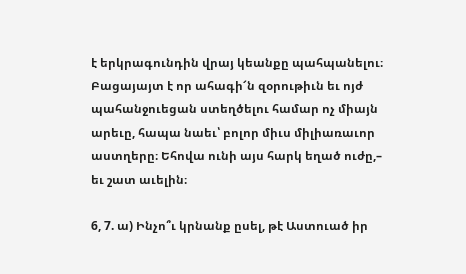է երկրագունդին վրայ կեանքը պահպանելու։ Բացայայտ է որ ահագի՜ն զօրութիւն եւ ոյժ պահանջուեցան ստեղծելու համար ոչ միայն արեւը, հապա նաեւ՝ բոլոր միւս միլիառաւոր աստղերը։ Եհովա ունի այս հարկ եղած ուժը,– եւ շատ աւելին։

6, 7. ա) Ինչո՞ւ կրնանք ըսել, թէ Աստուած իր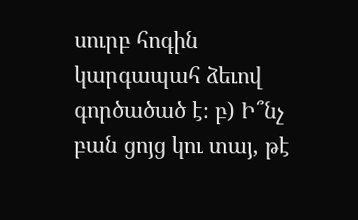սուրբ հոգին կարգապահ ձեւով գործածած է։ բ) Ի՞նչ բան ցոյց կու տայ, թէ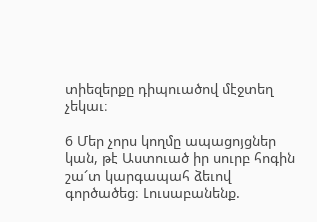տիեզերքը դիպուածով մէջտեղ չեկաւ։

6 Մեր չորս կողմը ապացոյցներ կան, թէ Աստուած իր սուրբ հոգին շա՜տ կարգապահ ձեւով գործածեց։ Լուսաբանենք.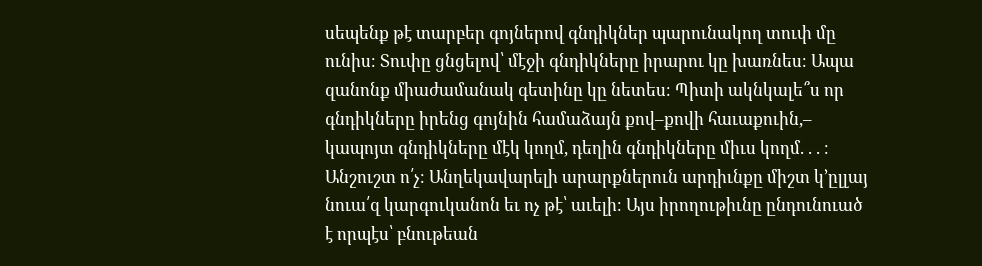սեպենք թէ տարբեր գոյներով գնդիկներ պարունակող տուփ մը ունիս։ Տուփը ցնցելով՝ մէջի գնդիկները իրարու կը խառնես։ Ապա զանոնք միաժամանակ գետինը կը նետես։ Պիտի ակնկալե՞ս որ գնդիկները իրենց գոյնին համաձայն քով–քովի հաւաքուին,– կապոյտ գնդիկները մէկ կողմ, դեղին գնդիկները միւս կողմ. . . ։ Անշուշտ ո՛չ։ Անղեկավարելի արարքներուն արդիւնքը միշտ կ’ըլլայ նուա՛զ կարգուկանոն եւ ոչ թէ՝ աւելի։ Այս իրողութիւնը ընդունուած է որպէս՝ բնութեան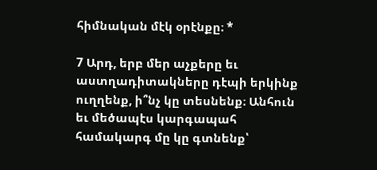հիմնական մէկ օրէնքը։ *

7 Արդ, երբ մեր աչքերը եւ աստղադիտակները դէպի երկինք ուղղենք, ի՞նչ կը տեսնենք։ Անհուն եւ մեծապէս կարգապահ համակարգ մը կը գտնենք՝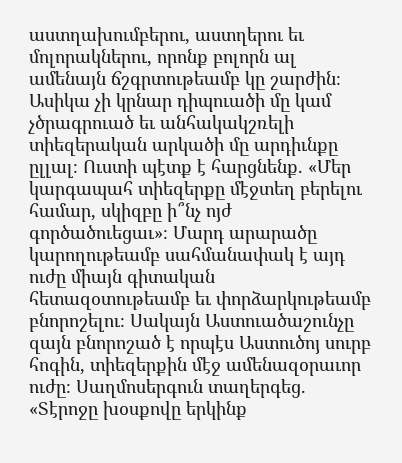աստղախումբերու, աստղերու եւ մոլորակներու, որոնք բոլորն ալ ամենայն ճշգրտութեամբ կը շարժին։ Ասիկա չի կրնար դիպուածի մը կամ չծրագրուած եւ անհակակշռելի տիեզերական արկածի մը արդիւնքը ըլլալ։ Ուստի պէտք է հարցնենք. «Մեր կարգապահ տիեզերքը մէջտեղ բերելու համար, սկիզբը ի՞նչ ոյժ գործածուեցաւ»։ Մարդ արարածը կարողութեամբ սահմանափակ է այդ ուժը միայն գիտական հետազօտութեամբ եւ փորձարկութեամբ բնորոշելու։ Սակայն Աստուածաշունչը զայն բնորոշած է որպէս Աստուծոյ սուրբ հոգին, տիեզերքին մէջ ամենազօրաւոր ուժը։ Սաղմոսերգուն տաղերգեց. «Տէրոջը խօսքովը երկինք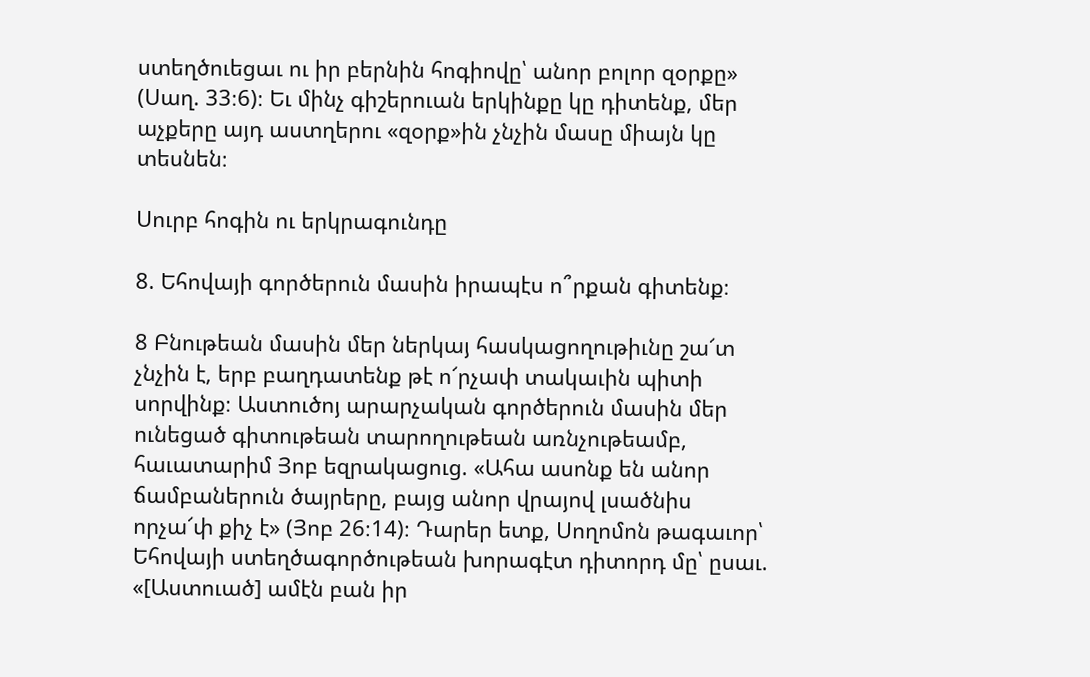ստեղծուեցաւ ու իր բերնին հոգիովը՝ անոր բոլոր զօրքը» (Սաղ. 33։6)։ Եւ մինչ գիշերուան երկինքը կը դիտենք, մեր աչքերը այդ աստղերու «զօրք»ին չնչին մասը միայն կը տեսնեն։

Սուրբ հոգին ու երկրագունդը

8. Եհովայի գործերուն մասին իրապէս ո՞րքան գիտենք։

8 Բնութեան մասին մեր ներկայ հասկացողութիւնը շա՜տ չնչին է, երբ բաղդատենք թէ ո՜րչափ տակաւին պիտի սորվինք։ Աստուծոյ արարչական գործերուն մասին մեր ունեցած գիտութեան տարողութեան առնչութեամբ, հաւատարիմ Յոբ եզրակացուց. «Ահա ասոնք են անոր ճամբաներուն ծայրերը, բայց անոր վրայով լսածնիս որչա՜փ քիչ է» (Յոբ 26։14)։ Դարեր ետք, Սողոմոն թագաւոր՝ Եհովայի ստեղծագործութեան խորագէտ դիտորդ մը՝ ըսաւ. «[Աստուած] ամէն բան իր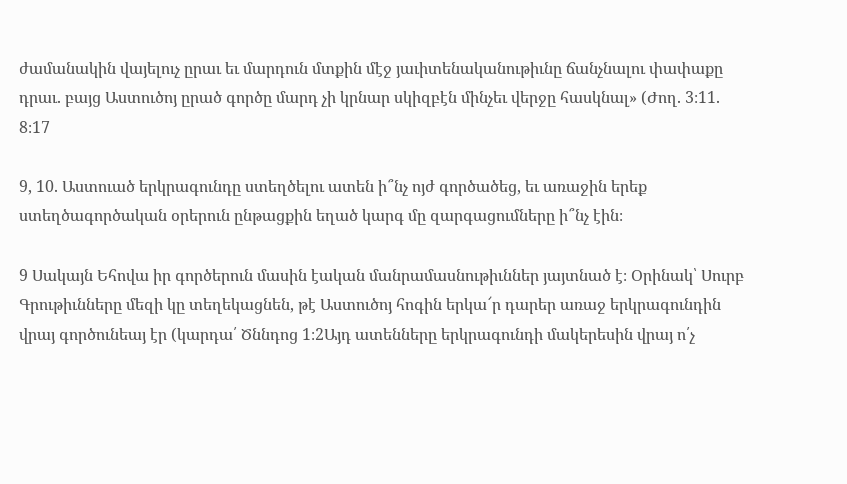ժամանակին վայելուչ ըրաւ եւ մարդուն մտքին մէջ յաւիտենականութիւնը ճանչնալու փափաքը դրաւ. բայց Աստուծոյ ըրած գործը մարդ չի կրնար սկիզբէն մինչեւ վերջը հասկնալ» (Ժող. 3։11. 8։17

9, 10. Աստուած երկրագունդը ստեղծելու ատեն ի՞նչ ոյժ գործածեց, եւ առաջին երեք ստեղծագործական օրերուն ընթացքին եղած կարգ մը զարգացումները ի՞նչ էին։

9 Սակայն Եհովա իր գործերուն մասին էական մանրամասնութիւններ յայտնած է։ Օրինակ՝ Սուրբ Գրութիւնները մեզի կը տեղեկացնեն, թէ Աստուծոյ հոգին երկա՜ր դարեր առաջ երկրագունդին վրայ գործունեայ էր (կարդա՛ Ծննդոց 1։2Այդ ատենները երկրագունդի մակերեսին վրայ ո՛չ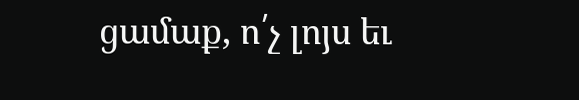ցամաք, ո՛չ լոյս եւ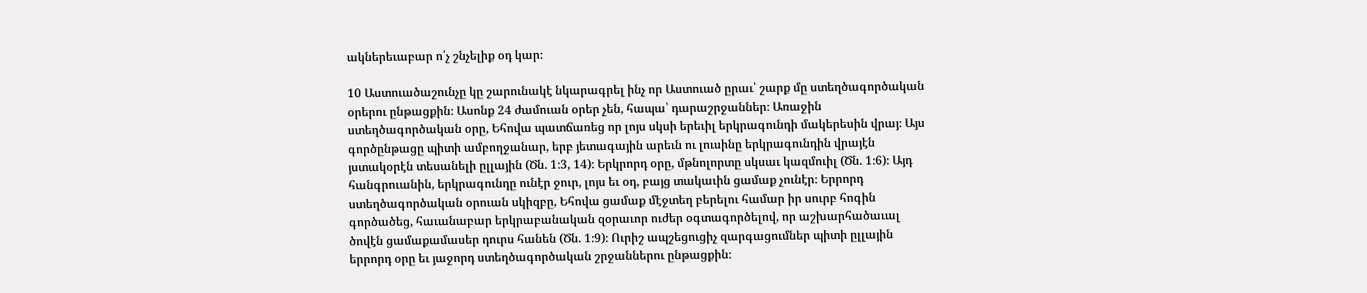ակներեւաբար ո՛չ շնչելիք օդ կար։

10 Աստուածաշունչը կը շարունակէ նկարագրել ինչ որ Աստուած ըրաւ՝ շարք մը ստեղծագործական օրերու ընթացքին։ Ասոնք 24 ժամուան օրեր չեն, հապա՝ դարաշրջաններ։ Առաջին ստեղծագործական օրը, Եհովա պատճառեց որ լոյս սկսի երեւիլ երկրագունդի մակերեսին վրայ։ Այս գործընթացը պիտի ամբողջանար, երբ յետագային արեւն ու լուսինը երկրագունդին վրայէն յստակօրէն տեսանելի ըլլային (Ծն. 1։3, 14)։ Երկրորդ օրը, մթնոլորտը սկսաւ կազմուիլ (Ծն. 1։6)։ Այդ հանգրուանին, երկրագունդը ունէր ջուր, լոյս եւ օդ, բայց տակաւին ցամաք չունէր։ Երրորդ ստեղծագործական օրուան սկիզբը, Եհովա ցամաք մէջտեղ բերելու համար իր սուրբ հոգին գործածեց, հաւանաբար երկրաբանական զօրաւոր ուժեր օգտագործելով, որ աշխարհածաւալ ծովէն ցամաքամասեր դուրս հանեն (Ծն. 1։9)։ Ուրիշ ապշեցուցիչ զարգացումներ պիտի ըլլային երրորդ օրը եւ յաջորդ ստեղծագործական շրջաններու ընթացքին։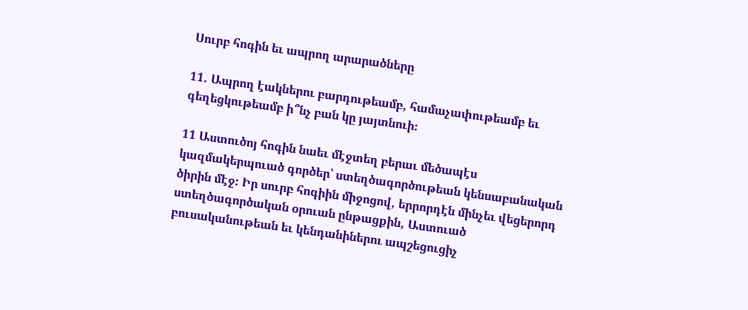Սուրբ հոգին եւ ապրող արարածները

11. Ապրող էակներու բարդութեամբ, համաչափութեամբ եւ գեղեցկութեամբ ի՞նչ բան կը յայտնուի։

11 Աստուծոյ հոգին նաեւ մէջտեղ բերաւ մեծապէս կազմակերպուած գործեր՝ ստեղծագործութեան կենսաբանական ծիրին մէջ։ Իր սուրբ հոգիին միջոցով, երրորդէն մինչեւ վեցերորդ ստեղծագործական օրուան ընթացքին, Աստուած բուսականութեան եւ կենդանիներու ապշեցուցիչ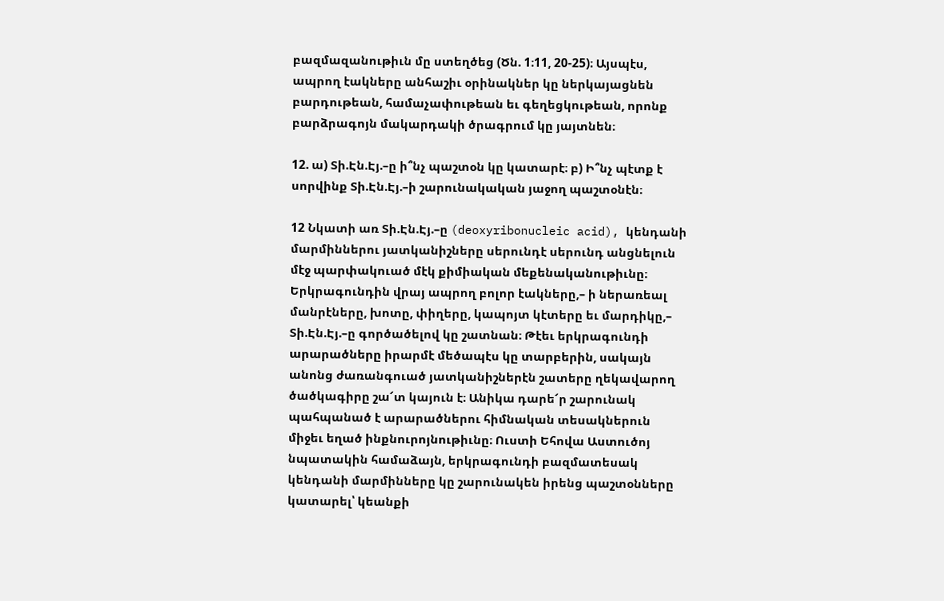բազմազանութիւն մը ստեղծեց (Ծն. 1։11, 20-25)։ Այսպէս, ապրող էակները անհաշիւ օրինակներ կը ներկայացնեն բարդութեան, համաչափութեան եւ գեղեցկութեան, որոնք բարձրագոյն մակարդակի ծրագրում կը յայտնեն։

12. ա) Տի.Էն.Էյ.–ը ի՞նչ պաշտօն կը կատարէ։ բ) Ի՞նչ պէտք է սորվինք Տի.Էն.Էյ.–ի շարունակական յաջող պաշտօնէն։

12 Նկատի առ Տի.Էն.Էյ.–ը (deoxyribonucleic acid), կենդանի մարմիններու յատկանիշները սերունդէ սերունդ անցնելուն մէջ պարփակուած մէկ քիմիական մեքենականութիւնը։ Երկրագունդին վրայ ապրող բոլոր էակները,– ի ներառեալ մանրէները, խոտը, փիղերը, կապոյտ կէտերը եւ մարդիկը,– Տի.Էն.Էյ.–ը գործածելով կը շատնան։ Թէեւ երկրագունդի արարածները իրարմէ մեծապէս կը տարբերին, սակայն անոնց ժառանգուած յատկանիշներէն շատերը ղեկավարող ծածկագիրը շա՜տ կայուն է։ Անիկա դարե՜ր շարունակ պահպանած է արարածներու հիմնական տեսակներուն միջեւ եղած ինքնուրոյնութիւնը։ Ուստի Եհովա Աստուծոյ նպատակին համաձայն, երկրագունդի բազմատեսակ կենդանի մարմինները կը շարունակեն իրենց պաշտօնները կատարել՝ կեանքի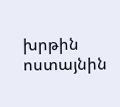խրթին ոստայնին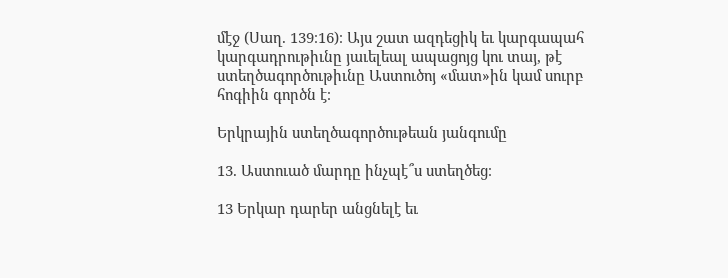մէջ (Սաղ. 139։16)։ Այս շատ ազդեցիկ եւ կարգապահ կարգադրութիւնը յաւելեալ ապացոյց կու տայ, թէ ստեղծագործութիւնը Աստուծոյ «մատ»ին կամ սուրբ հոգիին գործն է։

Երկրային ստեղծագործութեան յանգումը

13. Աստուած մարդը ինչպէ՞ս ստեղծեց։

13 Երկար դարեր անցնելէ եւ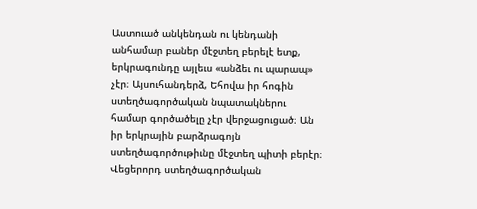Աստուած անկենդան ու կենդանի անհամար բաներ մէջտեղ բերելէ ետք, երկրագունդը այլեւս «անձեւ ու պարապ» չէր։ Այսուհանդերձ, Եհովա իր հոգին ստեղծագործական նպատակներու համար գործածելը չէր վերջացուցած։ Ան իր երկրային բարձրագոյն ստեղծագործութիւնը մէջտեղ պիտի բերէր։ Վեցերորդ ստեղծագործական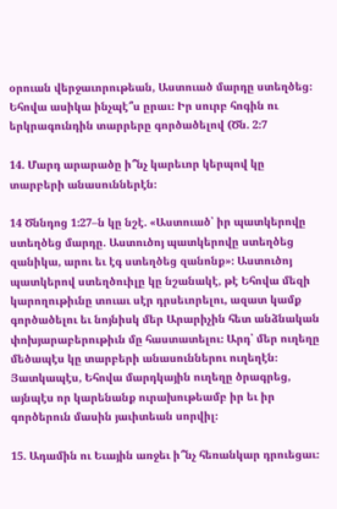օրուան վերջաւորութեան, Աստուած մարդը ստեղծեց։ Եհովա ասիկա ինչպէ՞ս ըրաւ։ Իր սուրբ հոգին ու երկրագունդին տարրերը գործածելով (Ծն. 2։7

14. Մարդ արարածը ի՞նչ կարեւոր կերպով կը տարբերի անասուններէն։

14 Ծննդոց 1։27–ն կը նշէ. «Աստուած՝ իր պատկերովը ստեղծեց մարդը. Աստուծոյ պատկերովը ստեղծեց զանիկա, արու եւ էգ ստեղծեց զանոնք»։ Աստուծոյ պատկերով ստեղծուիլը կը նշանակէ, թէ Եհովա մեզի կարողութիւնը տուաւ սէր դրսեւորելու, ազատ կամք գործածելու եւ նոյնիսկ մեր Արարիչին հետ անձնական փոխյարաբերութիւն մը հաստատելու։ Արդ՝ մեր ուղեղը մեծապէս կը տարբերի անասուններու ուղեղէն։ Յատկապէս, Եհովա մարդկային ուղեղը ծրագրեց, այնպէս որ կարենանք ուրախութեամբ իր եւ իր գործերուն մասին յաւիտեան սորվիլ։

15. Ադամին ու Եւային առջեւ ի՞նչ հեռանկար դրուեցաւ։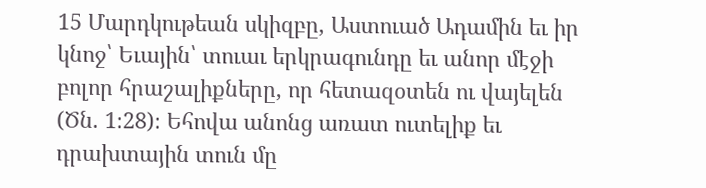15 Մարդկութեան սկիզբը, Աստուած Ադամին եւ իր կնոջ՝ Եւային՝ տուաւ երկրագունդը եւ անոր մէջի բոլոր հրաշալիքները, որ հետազօտեն ու վայելեն (Ծն. 1։28)։ Եհովա անոնց առատ ուտելիք եւ դրախտային տուն մը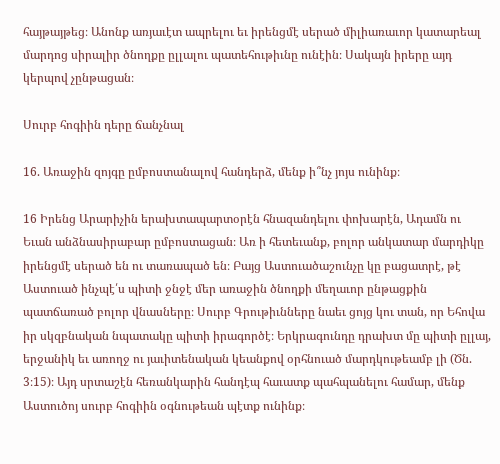հայթայթեց։ Անոնք առյաւէտ ապրելու եւ իրենցմէ սերած միլիառաւոր կատարեալ մարդոց սիրալիր ծնողքը ըլլալու պատեհութիւնը ունէին։ Սակայն իրերը այդ կերպով չընթացան։

Սուրբ հոգիին դերը ճանչնալ

16. Առաջին զոյգը ըմբոստանալով հանդերձ, մենք ի՞նչ յոյս ունինք։

16 Իրենց Արարիչին երախտապարտօրէն հնազանդելու փոխարէն, Ադամն ու Եւան անձնասիրաբար ըմբոստացան։ Առ ի հետեւանք, բոլոր անկատար մարդիկը իրենցմէ սերած են ու տառապած են։ Բայց Աստուածաշունչը կը բացատրէ, թէ Աստուած ինչպէ՛ս պիտի ջնջէ մեր առաջին ծնողքի մեղաւոր ընթացքին պատճառած բոլոր վնասները։ Սուրբ Գրութիւնները նաեւ ցոյց կու տան, որ Եհովա իր սկզբնական նպատակը պիտի իրագործէ։ Երկրագունդը դրախտ մը պիտի ըլլայ, երջանիկ եւ առողջ ու յաւիտենական կեանքով օրհնուած մարդկութեամբ լի (Ծն. 3։15)։ Այդ սրտաշէն հեռանկարին հանդէպ հաւատք պահպանելու համար, մենք Աստուծոյ սուրբ հոգիին օգնութեան պէտք ունինք։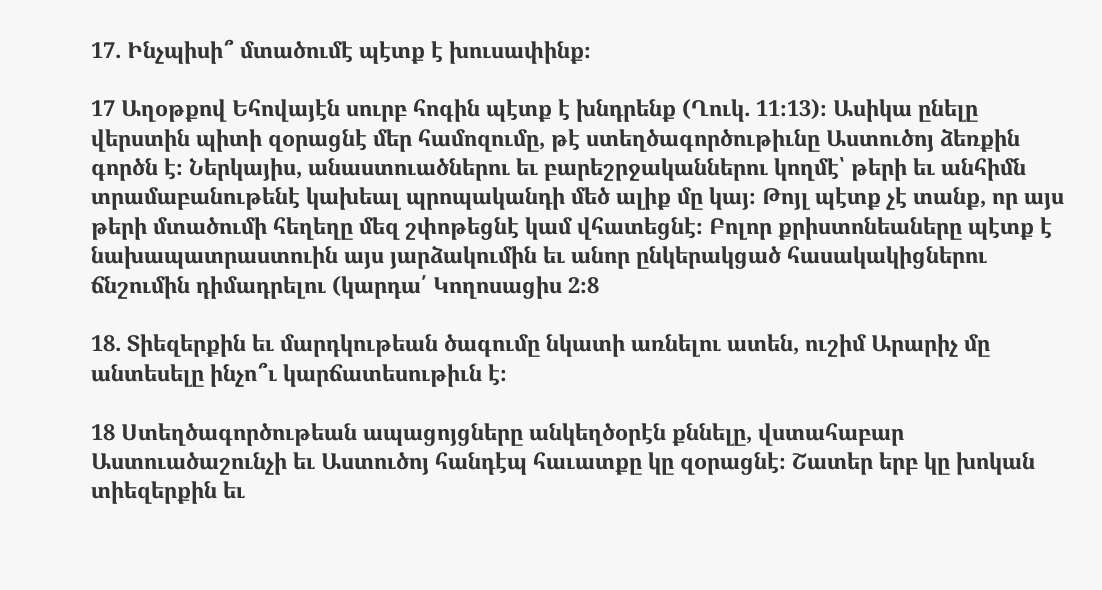17. Ինչպիսի՞ մտածումէ պէտք է խուսափինք։

17 Աղօթքով Եհովայէն սուրբ հոգին պէտք է խնդրենք (Ղուկ. 11։13)։ Ասիկա ընելը վերստին պիտի զօրացնէ մեր համոզումը, թէ ստեղծագործութիւնը Աստուծոյ ձեռքին գործն է։ Ներկայիս, անաստուածներու եւ բարեշրջականներու կողմէ՝ թերի եւ անհիմն տրամաբանութենէ կախեալ պրոպականդի մեծ ալիք մը կայ։ Թոյլ պէտք չէ տանք, որ այս թերի մտածումի հեղեղը մեզ շփոթեցնէ կամ վհատեցնէ։ Բոլոր քրիստոնեաները պէտք է նախապատրաստուին այս յարձակումին եւ անոր ընկերակցած հասակակիցներու ճնշումին դիմադրելու (կարդա՛ Կողոսացիս 2։8

18. Տիեզերքին եւ մարդկութեան ծագումը նկատի առնելու ատեն, ուշիմ Արարիչ մը անտեսելը ինչո՞ւ կարճատեսութիւն է։

18 Ստեղծագործութեան ապացոյցները անկեղծօրէն քննելը, վստահաբար Աստուածաշունչի եւ Աստուծոյ հանդէպ հաւատքը կը զօրացնէ։ Շատեր երբ կը խոկան տիեզերքին եւ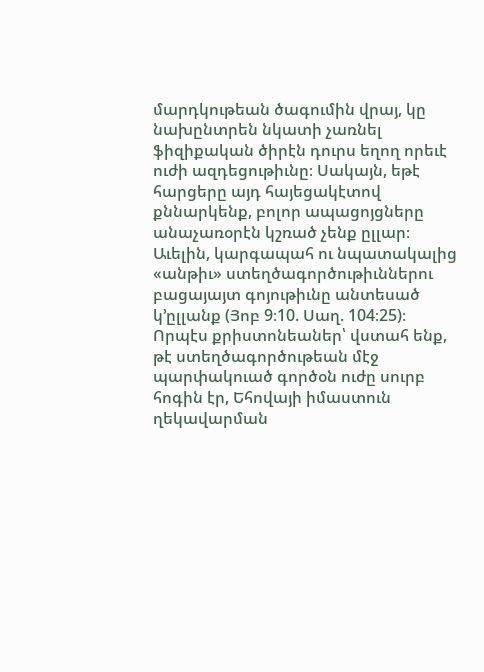մարդկութեան ծագումին վրայ, կը նախընտրեն նկատի չառնել ֆիզիքական ծիրէն դուրս եղող որեւէ ուժի ազդեցութիւնը։ Սակայն, եթէ հարցերը այդ հայեցակէտով քննարկենք, բոլոր ապացոյցները անաչառօրէն կշռած չենք ըլլար։ Աւելին, կարգապահ ու նպատակալից «անթիւ» ստեղծագործութիւններու բացայայտ գոյութիւնը անտեսած կ’ըլլանք (Յոբ 9։10. Սաղ. 104։25)։ Որպէս քրիստոնեաներ՝ վստահ ենք, թէ ստեղծագործութեան մէջ պարփակուած գործօն ուժը սուրբ հոգին էր, Եհովայի իմաստուն ղեկավարման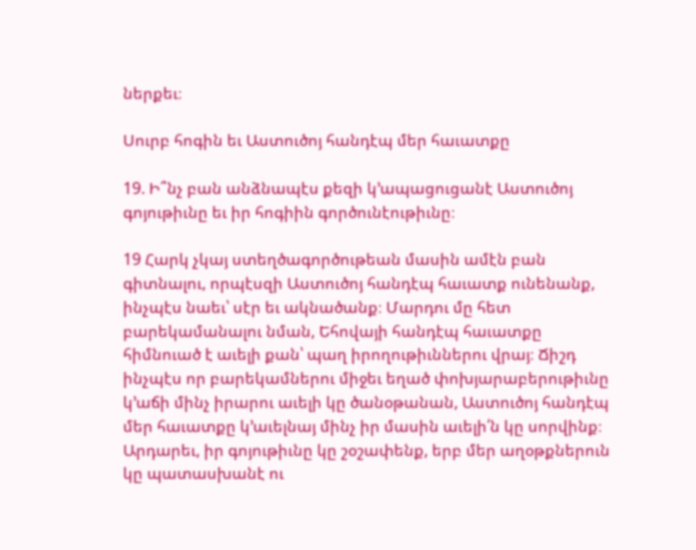ներքեւ։

Սուրբ հոգին եւ Աստուծոյ հանդէպ մեր հաւատքը

19. Ի՞նչ բան անձնապէս քեզի կ’ապացուցանէ Աստուծոյ գոյութիւնը եւ իր հոգիին գործունէութիւնը։

19 Հարկ չկայ ստեղծագործութեան մասին ամէն բան գիտնալու, որպէսզի Աստուծոյ հանդէպ հաւատք ունենանք, ինչպէս նաեւ՝ սէր եւ ակնածանք։ Մարդու մը հետ բարեկամանալու նման, Եհովայի հանդէպ հաւատքը հիմնուած է աւելի քան՝ պաղ իրողութիւններու վրայ։ Ճիշդ ինչպէս որ բարեկամներու միջեւ եղած փոխյարաբերութիւնը կ’աճի մինչ իրարու աւելի կը ծանօթանան, Աստուծոյ հանդէպ մեր հաւատքը կ’աւելնայ մինչ իր մասին աւելի՛ն կը սորվինք։ Արդարեւ, իր գոյութիւնը կը շօշափենք, երբ մեր աղօթքներուն կը պատասխանէ ու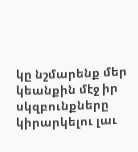կը նշմարենք մեր կեանքին մէջ իր սկզբունքները կիրարկելու լաւ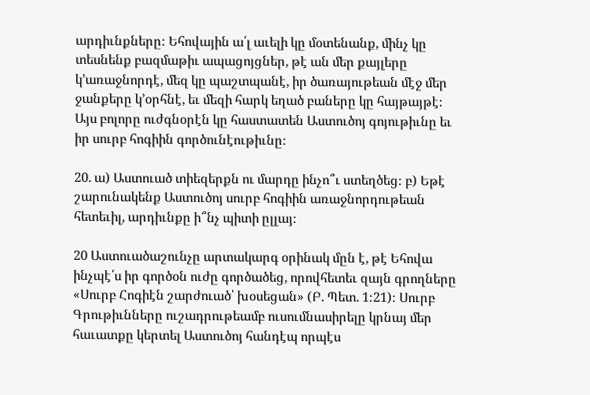արդիւնքները։ Եհովային ա՛լ աւելի կը մօտենանք, մինչ կը տեսնենք բազմաթիւ ապացոյցներ, թէ ան մեր քայլերը կ’առաջնորդէ, մեզ կը պաշտպանէ, իր ծառայութեան մէջ մեր ջանքերը կ’օրհնէ, եւ մեզի հարկ եղած բաները կը հայթայթէ։ Այս բոլորը ուժգնօրէն կը հաստատեն Աստուծոյ գոյութիւնը եւ իր սուրբ հոգիին գործունէութիւնը։

20. ա) Աստուած տիեզերքն ու մարդը ինչո՞ւ ստեղծեց։ բ) Եթէ շարունակենք Աստուծոյ սուրբ հոգիին առաջնորդութեան հետեւիլ, արդիւնքը ի՞նչ պիտի ըլլայ։

20 Աստուածաշունչը արտակարգ օրինակ մըն է, թէ Եհովա ինչպէ՛ս իր գործօն ուժը գործածեց, որովհետեւ զայն գրողները «Սուրբ Հոգիէն շարժուած՝ խօսեցան» (Բ. Պետ. 1։21)։ Սուրբ Գրութիւնները ուշադրութեամբ ուսումնասիրելը կրնայ մեր հաւատքը կերտել Աստուծոյ հանդէպ որպէս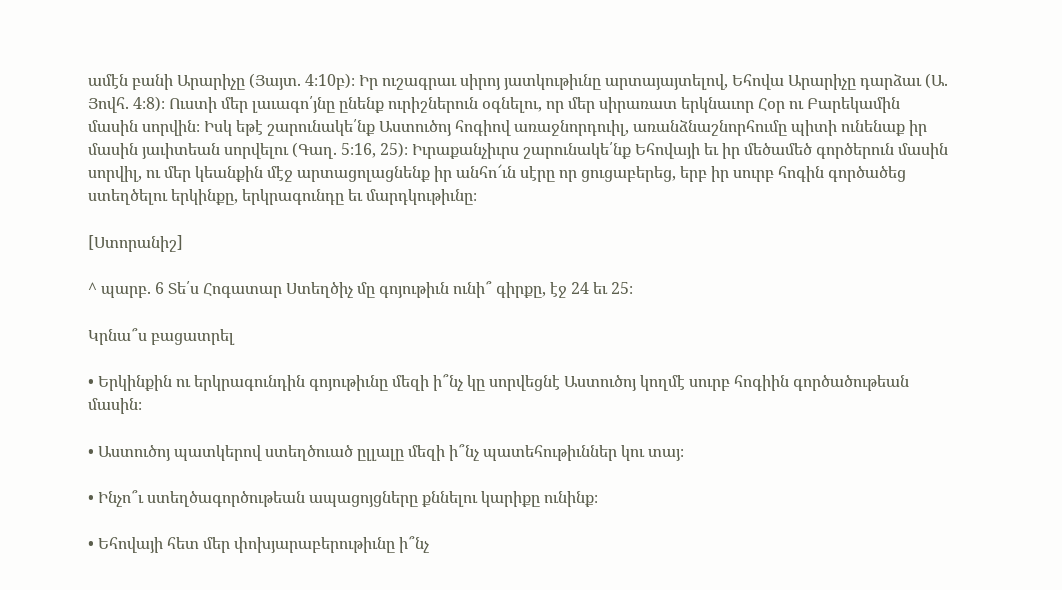ամէն բանի Արարիչը (Յայտ. 4։10բ)։ Իր ուշագրաւ սիրոյ յատկութիւնը արտայայտելով, Եհովա Արարիչը դարձաւ (Ա. Յովհ. 4։8)։ Ուստի մեր լաւագո՛յնը ընենք ուրիշներուն օգնելու, որ մեր սիրառատ երկնաւոր Հօր ու Բարեկամին մասին սորվին։ Իսկ եթէ շարունակե՛նք Աստուծոյ հոգիով առաջնորդուիլ, առանձնաշնորհումը պիտի ունենաք իր մասին յաւիտեան սորվելու (Գաղ. 5։16, 25)։ Իւրաքանչիւրս շարունակե՛նք Եհովայի եւ իր մեծամեծ գործերուն մասին սորվիլ, ու մեր կեանքին մէջ արտացոլացնենք իր անհո՜ւն սէրը որ ցուցաբերեց, երբ իր սուրբ հոգին գործածեց ստեղծելու երկինքը, երկրագունդը եւ մարդկութիւնը։

[Ստորանիշ]

^ պարբ. 6 Տե՛ս Հոգատար Ստեղծիչ մը գոյութիւն ունի՞ գիրքը, էջ 24 եւ 25։

Կրնա՞ս բացատրել

• Երկինքին ու երկրագունդին գոյութիւնը մեզի ի՞նչ կը սորվեցնէ Աստուծոյ կողմէ սուրբ հոգիին գործածութեան մասին։

• Աստուծոյ պատկերով ստեղծուած ըլլալը մեզի ի՞նչ պատեհութիւններ կու տայ։

• Ինչո՞ւ ստեղծագործութեան ապացոյցները քննելու կարիքը ունինք։

• Եհովայի հետ մեր փոխյարաբերութիւնը ի՞նչ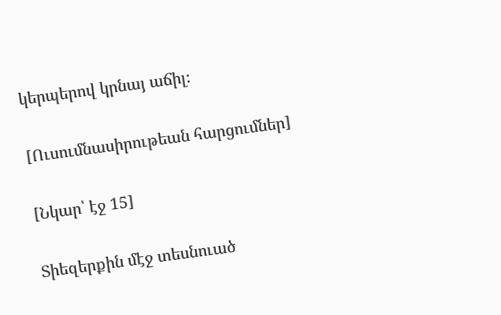կերպերով կրնայ աճիլ։

[Ուսումնասիրութեան հարցումներ]

[Նկար՝ էջ 15]

Տիեզերքին մէջ տեսնուած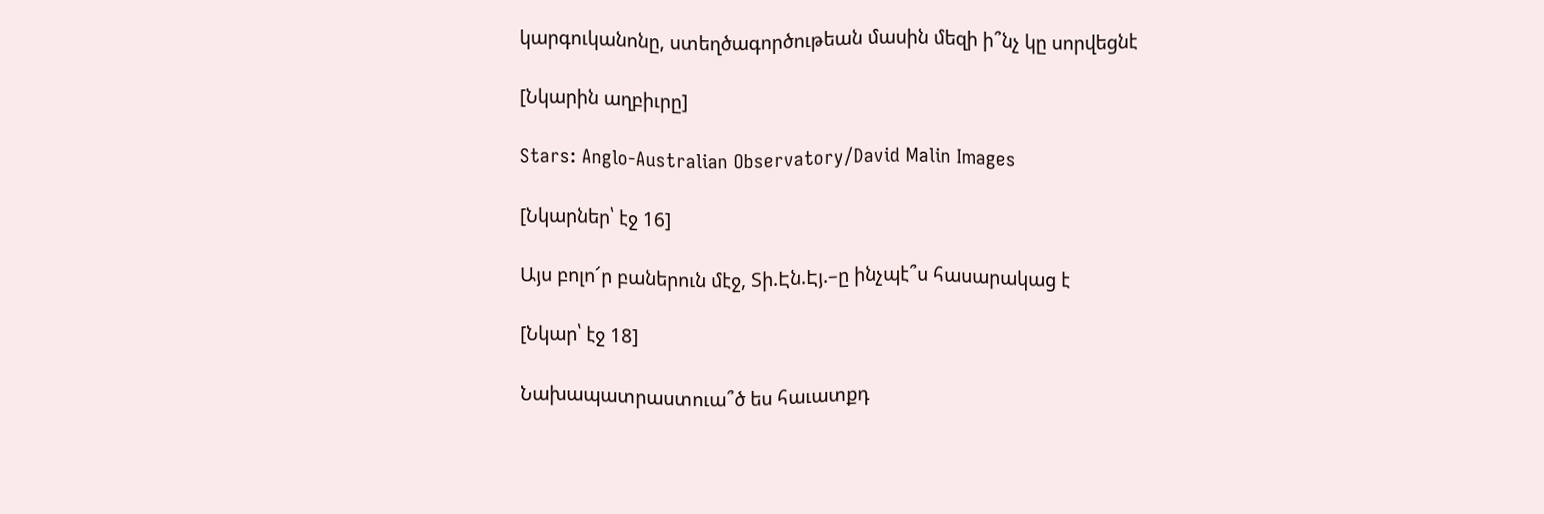կարգուկանոնը, ստեղծագործութեան մասին մեզի ի՞նչ կը սորվեցնէ

[Նկարին աղբիւրը]

Stars: Anglo-Australian Observatory/David Malin Images

[Նկարներ՝ էջ 16]

Այս բոլո՜ր բաներուն մէջ, Տի.Էն.Էյ.–ը ինչպէ՞ս հասարակաց է

[Նկար՝ էջ 18]

Նախապատրաստուա՞ծ ես հաւատքդ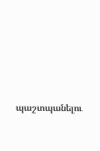պաշտպանելու